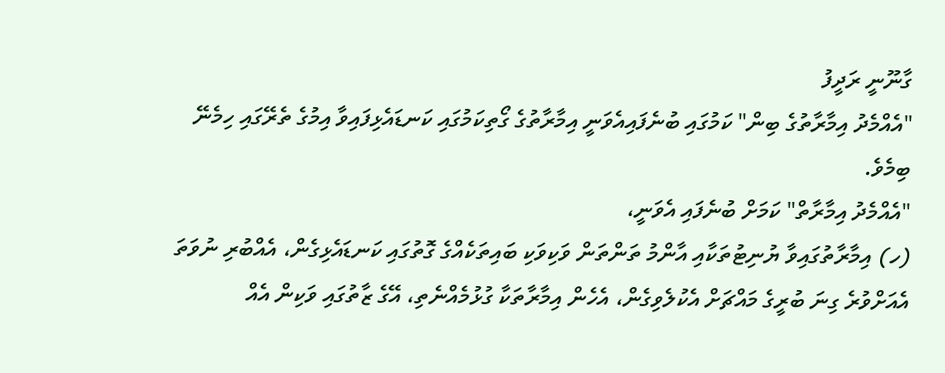ގާނޫނީ ރަދީފު
"އެއްމެދު އިމާރާތުގެ ބިން" ކަމުގައި ބުނެފައިއެވަނީ އިމާރާތުގެ ގޯތިކަމުގައި ކަނޑައެޅިފައިވާ އިމުގެ ތެރޭގައި ހިމެނޭ ބިމެވެ.
"އެއްމެދު އިމާރާތް" ކަމަށް ބުނެފައި އެވަނީ،
(ހ) އިމާރާތުގައިވާ ޔުނިޓުތަކާއި އާންމު ތަންތަން ވަކިވަކި ބައިތަކެއްގެ ގޮތުގައި ކަނޑައެޅިގެން، އެއްބުރި ނުވަތަ އެއަށްވުރެ ގިނަ ބުރީގެ މައްޗަށް އެކުލެވިގެން، އެހެން އިމާރާތަކާ ގުޅުމެއްނެތި، އޭގެ ޒާތުގައި ވަކިން އެއް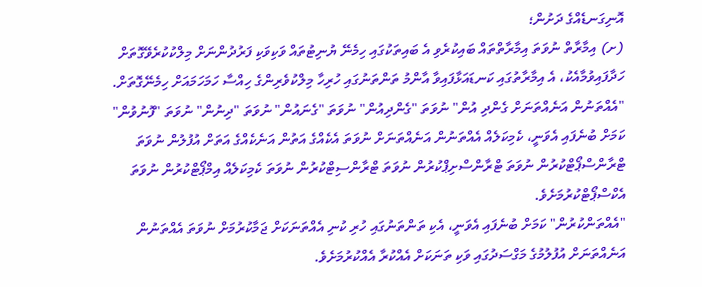އޮނިގަނޑެއްގެ ދަށުން؛
(ށ) އިމާރާތް ނުވަތަ އިމާރާތްތައް ބައިކުރެވި އެ ބައިތަކުގައި ހިމެނޭ ޔުނިޓުތައް ވަކިވަކި ފަރުދުންނަށް މިލްކުކުރެވޭގޮތަށް ހަދާފައިވުމާއެކު، އެ އިމާރާތުގައި ކަނޑައަޅާފައިވާ އާންމު ތަންތަނުގައި ހުރިހާ މިލްކުވެރިންގެ ހިއްސާ ހަމަހަމައަށް ހިމެނޭގޮތަށް.
"އެއްތަނުން އަނެއްތަނަށް ގެންދި އުން" ނުވަތަ "ގެންދިއުން" ނުވަތަ "ގެނައުން" ނުވަތަ "ދިނުން" ނުވަތަ "ފޮނުވުން" ކަމަށް ބުނެފައި އެވަނީ، ކެމިކަލެއް އެއްތަނުން އަނެއްތަނަށް ނުވަތަ އެކެއްގެ އަތުން އަނެކެއްގެ އަތަށް އުފުލުން ނުވަތަ ޓްރާންސްޕޯޓްކުރުން ނުވަތަ ޓްރާންސްށިޕްކުރުން ނުވަތަ ޓްރާންސިޓްކުރުން ނުވަތަ ކެމިކަލެއް އިމްޕޯޓްކުރުން ނުވަތަ އެކްސްޕޯޓްކުރުމަށެވެ.
"އެއްތަންކުރުން" ކަމަށް ބުނެފައި އެވަނީ، އެކި ތަންތަނުގައި ހުރި ކުނި އެއްތަނަކަށް ޖަމާކުރުމަށް ނުވަތަ އެއްތަނުން އަނެއްތަނަށް އުފުލުމުގެ މަގްސަދުގައި ވަކި ތަނަކަށް އެއްކުރާ އެއްކުރުމަށެވެ.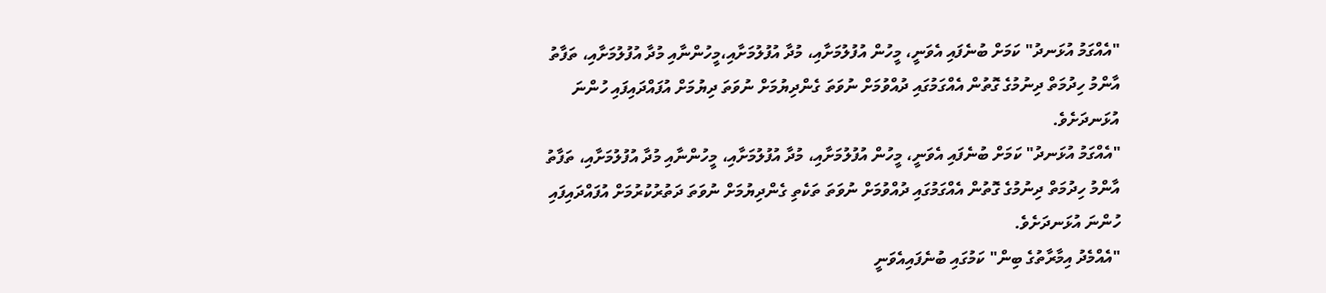"އެއްގަމު އުޅަނދު" ކަމަށް ބުނެފައި އެވަނީ، މީހުން އުފުލުމަށާއި، މުދާ އުފުލުމަށާއި،މީހުންނާއި މުދާ އުފުލުމަށާއި، ތަފާތު އާންމު ހިދުމަތް ދިނުމުގެ ގޮތުން އެއްގަމުގައި ދުއްވުމަށް ނުވަތަ ގެންދިޔުމަށް ނުވަތަ ދިޔުމަށް އުފައްދައިފައި ހުންނަ އުޅަނދަށެވެ.
"އެއްގަމު އުޅަނދު" ކަމަށް ބުނެފައި އެވަނީ، މީހުން އުފުލުމަށާއި، މުދާ އުފުލުމަށާއި، މީހުންނާއި މުދާ އުފުލުމަށާއި، ތަފާތު އާންމު ހިދުމަތް ދިނުމުގެ ގޮތުން އެއްގަމުގައި ދުއްވުމަށް ނުވަތަ ތަކެތި ގެންދިޔުމަށް ނުވަތަ ދަތުރުކުރުމަށް އުފައްދައިފައި ހުންނަ އުޅަނދަށެވެ.
"އެއްމެދު އިމާރާތުގެ ބިން" ކަމުގައި ބުނެފައިއެވަނީ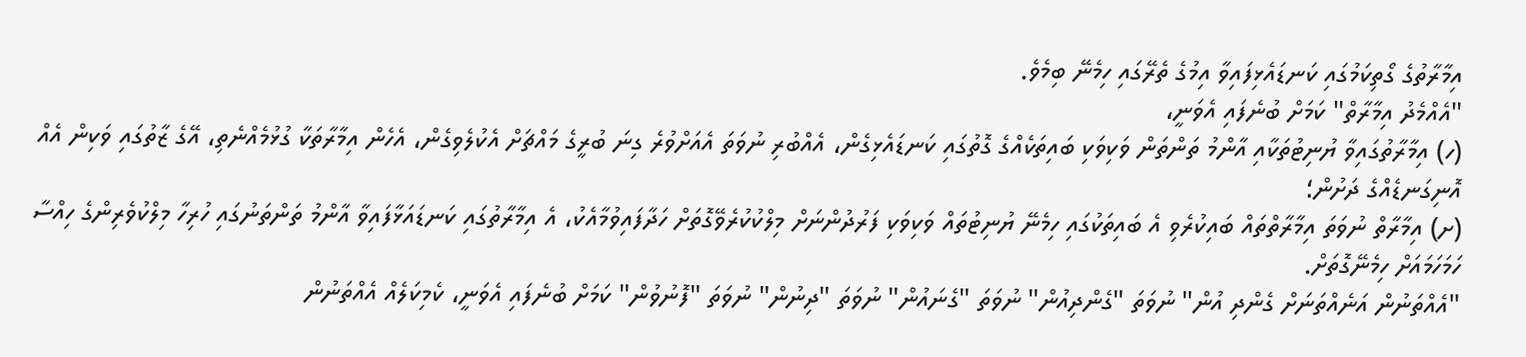އިމާރާތުގެ ގޯތިކަމުގައި ކަނޑައެޅިފައިވާ އިމުގެ ތެރޭގައި ހިމެނޭ ބިމެވެ.
"އެއްމެދު އިމާރާތް" ކަމަށް ބުނެފައި އެވަނީ،
(ހ) އިމާރާތުގައިވާ ޔުނިޓުތަކާއި އާންމު ތަންތަން ވަކިވަކި ބައިތަކެއްގެ ގޮތުގައި ކަނޑައެޅިގެން، އެއްބުރި ނުވަތަ އެއަށްވުރެ ގިނަ ބުރީގެ މައްޗަށް އެކުލެވިގެން، އެހެން އިމާރާތަކާ ގުޅުމެއްނެތި، އޭގެ ޒާތުގައި ވަކިން އެއް އޮނިގަނޑެއްގެ ދަށުން؛
(ށ) އިމާރާތް ނުވަތަ އިމާރާތްތައް ބައިކުރެވި އެ ބައިތަކުގައި ހިމެނޭ ޔުނިޓުތައް ވަކިވަކި ފަރުދުންނަށް މިލްކުކުރެވޭގޮތަށް ހަދާފައިވުމާއެކު، އެ އިމާރާތުގައި ކަނޑައަޅާފައިވާ އާންމު ތަންތަނުގައި ހުރިހާ މިލްކުވެރިންގެ ހިއްސާ ހަމަހަމައަށް ހިމެނޭގޮތަށް.
"އެއްތަނުން އަނެއްތަނަށް ގެންދި އުން" ނުވަތަ "ގެންދިއުން" ނުވަތަ "ގެނައުން" ނުވަތަ "ދިނުން" ނުވަތަ "ފޮނުވުން" ކަމަށް ބުނެފައި އެވަނީ، ކެމިކަލެއް އެއްތަނުން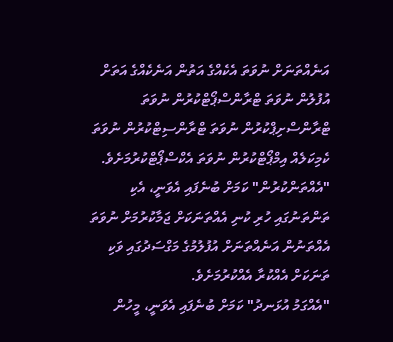އަނެއްތަނަށް ނުވަތަ އެކެއްގެ އަތުން އަނެކެއްގެ އަތަށް އުފުލުން ނުވަތަ ޓްރާންސްޕޯޓްކުރުން ނުވަތަ ޓްރާންސްށިޕްކުރުން ނުވަތަ ޓްރާންސިޓްކުރުން ނުވަތަ ކެމިކަލެއް އިމްޕޯޓްކުރުން ނުވަތަ އެކްސްޕޯޓްކުރުމަށެވެ.
"އެއްތަންކުރުން" ކަމަށް ބުނެފައި އެވަނީ، އެކި ތަންތަނުގައި ހުރި ކުނި އެއްތަނަކަށް ޖަމާކުރުމަށް ނުވަތަ އެއްތަނުން އަނެއްތަނަށް އުފުލުމުގެ މަގްސަދުގައި ވަކި ތަނަކަށް އެއްކުރާ އެއްކުރުމަށެވެ.
"އެއްގަމު އުޅަނދު" ކަމަށް ބުނެފައި އެވަނީ، މީހުން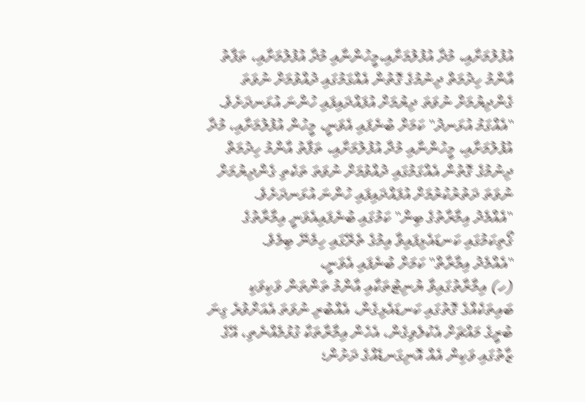އުފުލުމަށާއި، މުދާ އުފުލުމަށާއި،މީހުންނާއި މުދާ އުފުލުމަށާއި، ތަފާތު އާންމު ހިދުމަތް ދިނުމުގެ ގޮތުން އެއްގަމުގައި ދުއްވުމަށް ނުވަތަ ގެންދިޔުމަށް ނުވަތަ ދިޔުމަށް އުފައްދައިފައި ހުންނަ އުޅަނދަށެވެ.
"އެއްގަމު އުޅަނދު" ކަމަށް ބުނެފައި އެވަނީ، މީހުން އުފުލުމަށާއި، މުދާ އުފުލުމަށާއި، މީހުންނާއި މުދާ އުފުލުމަށާއި، ތަފާތު އާންމު ހިދުމަތް ދިނުމުގެ ގޮތުން އެއްގަމުގައި ދުއްވުމަށް ނުވަތަ ތަކެތި ގެންދިޔުމަށް ނުވަތަ ދަތުރުކުރުމަށް އުފައްދައިފައި ހުންނަ އުޅަނދަށެވެ.
"އެއްމެދު އިމާރާތުގެ ބިން" ކަމުގައި ބުނެފައިއެވަނީ އިމާރާތުގެ ގޯތިކަމުގައި ކަނޑައެޅިފައިވާ އިމުގެ ތެރޭގައި ހިމެނޭ ބިމެވެ.
"އެއްމެދު އިމާރާތް" ކަމަށް ބުނެފައި އެވަނީ،
(ހ) އިމާރާތުގައިވާ ޔުނިޓުތަކާއި އާންމު ތަންތަން ވަކިވަކި ބައިތަކެއްގެ ގޮތުގައި ކަނޑައެޅިގެން، އެއްބުރި ނުވަތަ އެއަށްވުރެ ގިނަ ބުރީގެ މައްޗަށް އެކުލެވިގެން، އެހެން އިމާރާތަކާ ގުޅުމެއްނެތި، އޭގެ ޒާތުގައި ވަކިން އެއް އޮނިގަނޑެއްގެ ދަށުން؛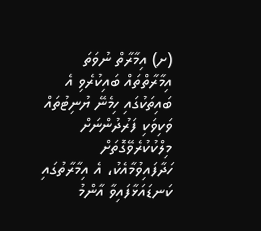(ށ) އިމާރާތް ނުވަތަ އިމާރާތްތައް ބައިކުރެވި އެ ބައިތަކުގައި ހިމެނޭ ޔުނިޓުތައް ވަކިވަކި ފަރުދުންނަށް މިލްކުކުރެވޭގޮތަށް ހަދާފައިވުމާއެކު، އެ އިމާރާތުގައި ކަނޑައަޅާފައިވާ އާންމު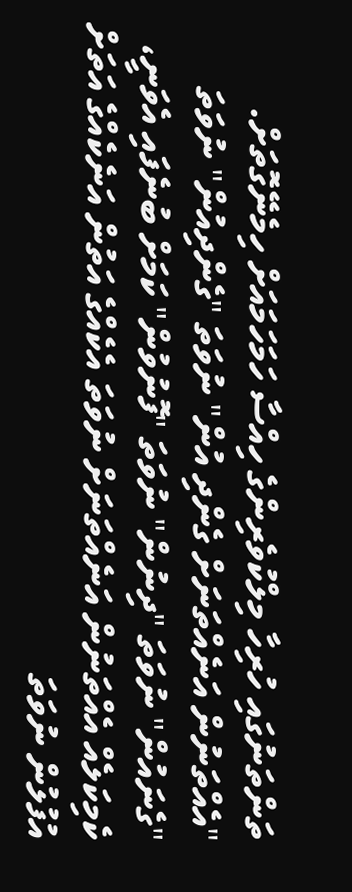ތަންތަނުގައި ހުރިހާ މިލްކުވެރިންގެ ހިއްސާ ހަމަހަމައަށް ހިމެނޭގޮތަށް.
"އެއްތަނުން އަނެއްތަނަށް ގެންދި އުން" ނުވަތަ "ގެންދިއުން" ނުވަތަ "ގެނައުން" ނުވަތަ "ދިނުން" ނުވަތަ "ފޮނުވުން" ކަމަށް ބުނެފައި އެވަނީ، ކެމިކަލެއް އެއްތަނުން އަނެއްތަނަށް ނުވަތަ އެކެއްގެ އަތުން އަނެކެއްގެ އަތަށް އުފުލުން ނުވަތަ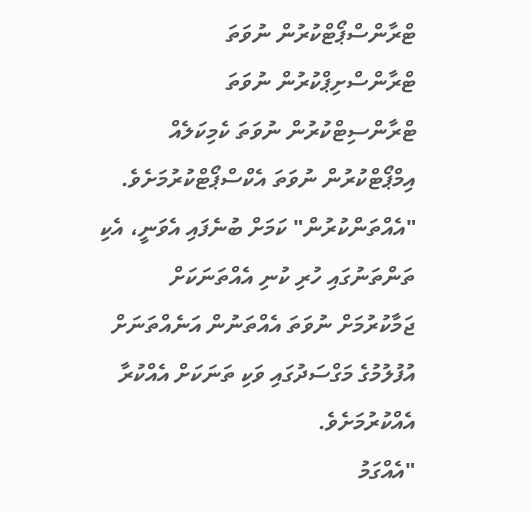ޓްރާންސްޕޯޓްކުރުން ނުވަތަ ޓްރާންސްށިޕްކުރުން ނުވަތަ ޓްރާންސިޓްކުރުން ނުވަތަ ކެމިކަލެއް އިމްޕޯޓްކުރުން ނުވަތަ އެކްސްޕޯޓްކުރުމަށެވެ.
"އެއްތަންކުރުން" ކަމަށް ބުނެފައި އެވަނީ، އެކި ތަންތަނުގައި ހުރި ކުނި އެއްތަނަކަށް ޖަމާކުރުމަށް ނުވަތަ އެއްތަނުން އަނެއްތަނަށް އުފުލުމުގެ މަގްސަދުގައި ވަކި ތަނަކަށް އެއްކުރާ އެއްކުރުމަށެވެ.
"އެއްގަމު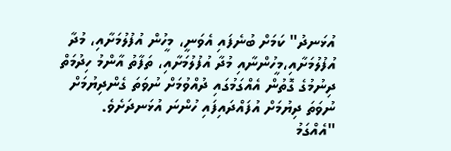އުޅަނދު" ކަމަށް ބުނެފައި އެވަނީ، މީހުން އުފުލުމަށާއި، މުދާ އުފުލުމަށާއި،މީހުންނާއި މުދާ އުފުލުމަށާއި، ތަފާތު އާންމު ހިދުމަތް ދިނުމުގެ ގޮތުން އެއްގަމުގައި ދުއްވުމަށް ނުވަތަ ގެންދިޔުމަށް ނުވަތަ ދިޔުމަށް އުފައްދައިފައި ހުންނަ އުޅަނދަށެވެ.
"އެއްގަމު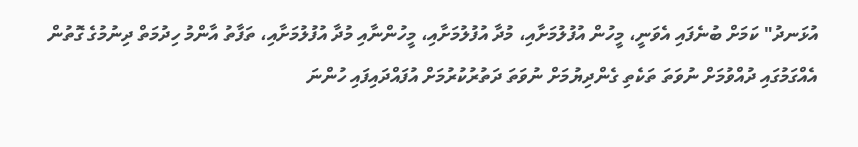އުޅަނދު" ކަމަށް ބުނެފައި އެވަނީ، މީހުން އުފުލުމަށާއި، މުދާ އުފުލުމަށާއި، މީހުންނާއި މުދާ އުފުލުމަށާއި، ތަފާތު އާންމު ހިދުމަތް ދިނުމުގެ ގޮތުން އެއްގަމުގައި ދުއްވުމަށް ނުވަތަ ތަކެތި ގެންދިޔުމަށް ނުވަތަ ދަތުރުކުރުމަށް އުފައްދައިފައި ހުންނަ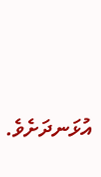އުޅަނދަށެވެ.